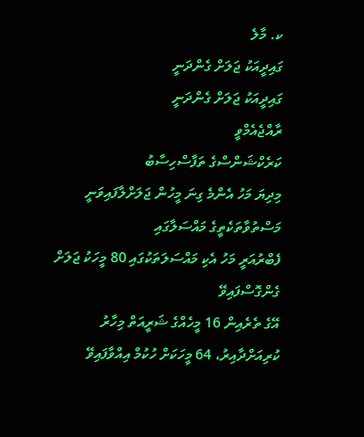ކ. މާލެ
ގައިދީއަކު ޖަލަށް ގެންދަނީ
ގައިދީއަކު ޖަލަށް ގެންދަނީ
ރާއްޖެއެމްވީ
ކަރެކްޝަންސްގެ ތަފާސްހިސާބު
މިދިޔަ މަހު އެންމެ ގިނަ މީހުން ޖަލަށްލާފައިވަނީ މަސްތުވާތަކެތީގެ މައްސަލާގައި
ފެބްރުއަރީ މަހު އެކި މައްސަލަތަކުގައި 80 މީހަކު ޖަލަށް ގެންގޮސްފައިވޭ
އޭގެ ތެރެއިން 16 މީހެއްގެ ޝަރީއަތް މިހާރު ކުރިއަށްދާއިރު، 64 މީހަކަށް ހުކުމް އިއްވާފައިވޭ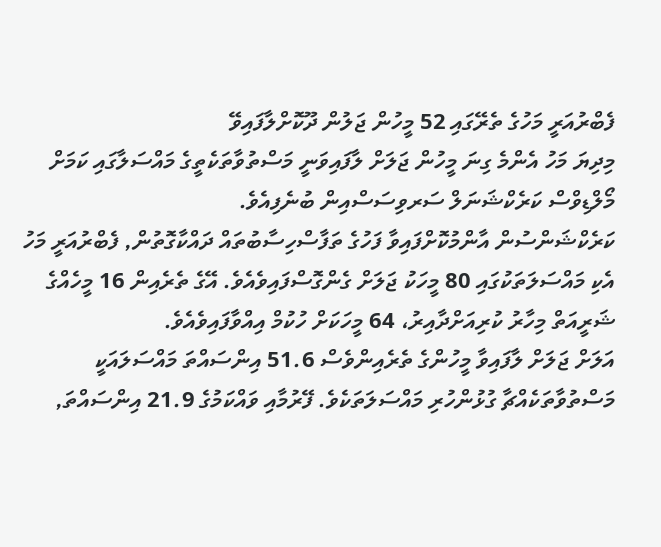ފެބްރުއަރީ މަހުގެ ތެރޭގައި 52 މީހުން ޖަލުން ދޫކޮށްލާފައިވޭ
މިދިޔަ މަހު އެންމެ ގިނަ މީހުން ޖަލަށް ލާފައިވަނީ މަސްތުވާތަކެތީގެ މައްސަލާގައި ކަމަށް މޯލްޑިވްސް ކަރެކްޝަނަލް ސަރވިސަސްއިން ބުނެފިއެވެ.
ކަރެކްޝަންސުން އާންމުކޮށްފައިވާ ފަހުގެ ތަފާސްހިސާބުތައް ދައްކާގޮތުން, ފެބްރުއަރީ މަހު އެކި މައްސަލަތަކުގައި 80 މީހަކު ޖަލަށް ގެންގޮސްފައިވެއެވެ. އޭގެ ތެރެއިން 16 މީހެއްގެ ޝަރީއަތް މިހާރު ކުރިއަށްދާއިރު، 64 މީހަކަށް ހުކުމް އިއްވާފައިވެއެވެ.
އަލަށް ޖަލަށް ލާފައިވާ މީހުންގެ ތެރެއިންވެސް 51.6 އިންސައްތަ މައްސަލައަކީ މަސްތުވާތަކެއްޗާ ގުޅުންހުރި މައްސަލަތަކެވެ. ފޭރުމާއި ވައްކަމުގެ 21.9 އިންސައްތަ,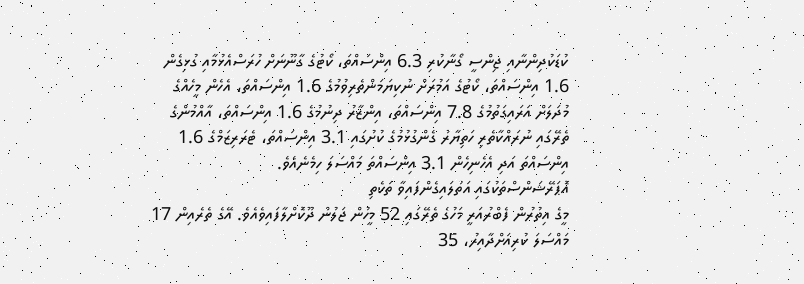ކުޑަކުދިންނާއި ޖިންސީ ގޯނާކުރި 6.3 އިންސައްތަ، ކޯޓުގެ ގާނޫނަށް ހުރަސްއެޅުމާއި ގުޅިގެން 1.6 އިންސައްތަ، ކޯޓުގެ އަމުރަށް ނުކިޔަމަންތެރިވުމުގެ 1.6 އިންސައްތަ، އެހެން މީހެއްގެ މުދަލަށް އަރައިގަތުމުގެ 7.8 އިންސައްތަ، އިންޒާރު ދިނުމުގެ 1.6 އިންސައްތަ، އާއްމުންގެ ތެރޭގައި ނުރައްކާތެރި ހަތިޔާރު ގެންގުޅުމުގެ ކުށުގައި 3.1 އިންސައްތަ، ޓެރަރިޒަމްގެ 1.6 އިންސައްތަ އަދި އެހެނިހެން 3.1 އިންސައްތަ މައްސަލަ ހިމެނެއެވެ.
އޮޕަރޭޝަންސްތަކުގައި އަތުލައިގެންފައިވާ ތަކެތި
މީގެ އިތުރުން ފެބްރުއަރީ މަހުގެ ތެރޭގައި 52 މީހުން ޖަލުން ދޫކޮށްލާފައިވެއެވެ. އޭގެ ތެރެއިން 17 މައްސަލަ ކުރިއަށްދާއިރު، 35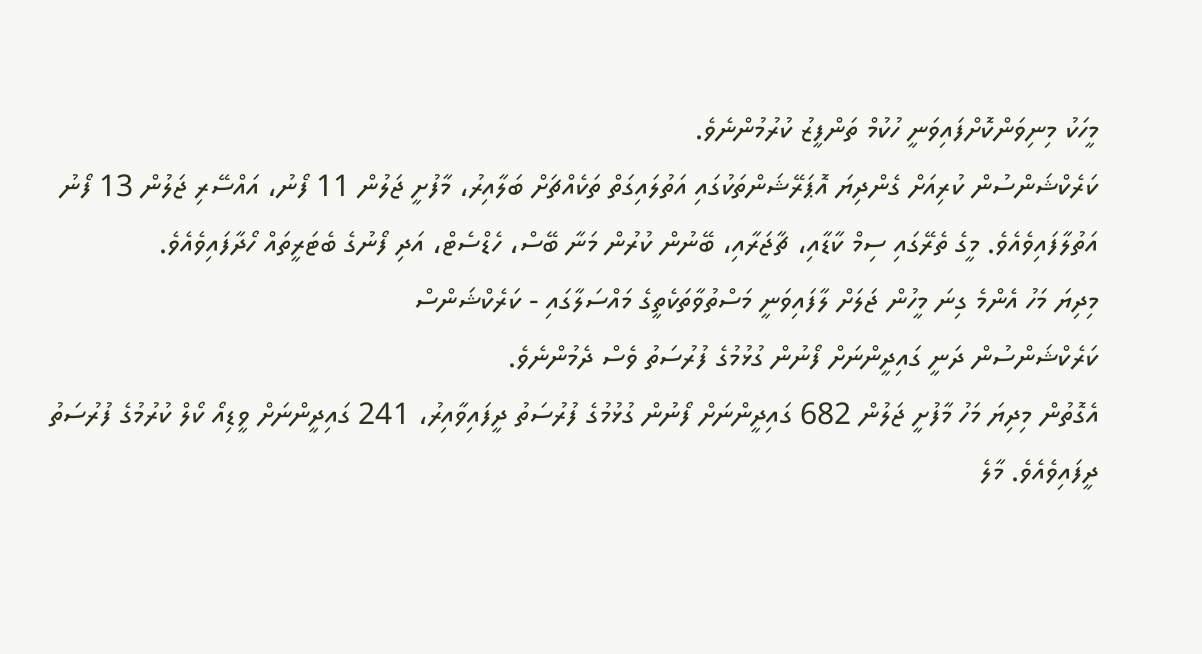މީހަކު މިނިވަންކޮށްފައިވަނީ ހުކުމް ތަންފީޒު ކުރުމުންނެވެ.
ކަރެކްޝަންސުން ކުރިއަށް ގެންދިޔަ އޮޕަރޭޝަންތަކުގައި އަތުލައިގަތް ތަކެއްޗަށް ބަލާއިރު، މާފުށީ ޖަލުން 11 ފޯނު، އައްސޭރި ޖަލުން 13 ފޯނު އަތުލާފައިވެއެވެ. މީގެ ތެރޭގައި ސިމް ކާޑާއި، ޗާޖަރާއި، ބޭނުން ކުރުން މަނާ ބޭސް، ހެޑްސެޓް، އަދި ފޯނުގެ ބެޓަރީތައް ހޯދާފައިވެއެވެ.
މިދިޔަ މަހު އެންމެ ގިނަ މީހުން ޖަލަށް ލާފައިވަނީ މަސްތުވާތަކެތީގެ މައްސަލާގައި - ކަރެކްޝަންސް
ކަރެކްޝަންސުން ދަނީ ގައިދީންނަށް ފޯނުން ގުޅުމުގެ ފުރުސަތު ވެސް ދެމުންނެވެ.
އެގޮތުން މިދިޔަ މަހު މާފުށީ ޖަލުން 682 ގައިދީންނަށް ފޯނުން ގުޅުމުގެ ފުރުސަތު ދީފައިވާއިރު، 241 ގައިދީންނަށް ވީޑިއޯ ކޯލް ކުރުމުގެ ފުރުސަތު ދީފައިވެއެވެ. މާލެ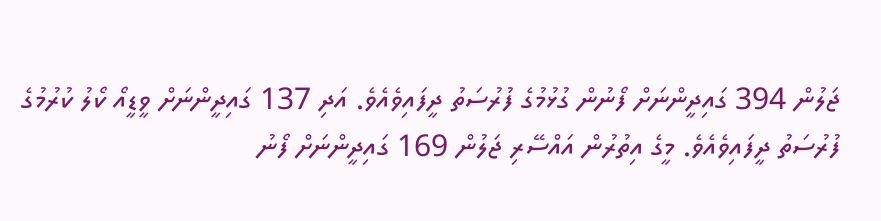ޖަލުން 394 ގައިދީންނަށް ފޯނުން ގުޅުމުގެ ފުރުސަތު ދީފައިވެއެވެ. އަދި 137 ގައިދީންނަށް ވީޑީއޯ ކޯލު ކުރުމުގެ ފުރުސަތު ދީފައިވެއެވެ. މީގެ އިތުރުން އައްސޭރި ޖަލުން 169 ގައިދީންނަށް ފޯނު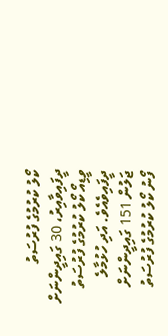ކޯލު ކުރުމުގެ ފުރުސަތު ދީފައިވާއިރު، 30 ގައިދީންނަށް ވީޑިއޯ ކޯލު ކުރުމުގެ ފުރުސަތު ދީފައިވެއެވެ. އަދި ހުޅުމާލެ ޖަލުން 151 ގައިދީންނަށް ފޯނު ކޯލު ކުރުމުގެ ފުރުސަތު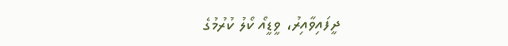ދީފައިވާއިރު، ވީޑީއޯ ކޯލު ކުރުމުގެ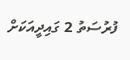ފުރުސަތު 2 ގައިދީއަކަށް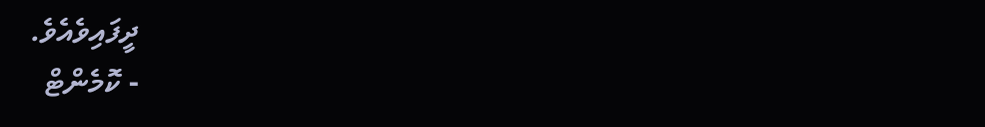ދީފައިވެއެވެ.
- ކޮމެންޓް